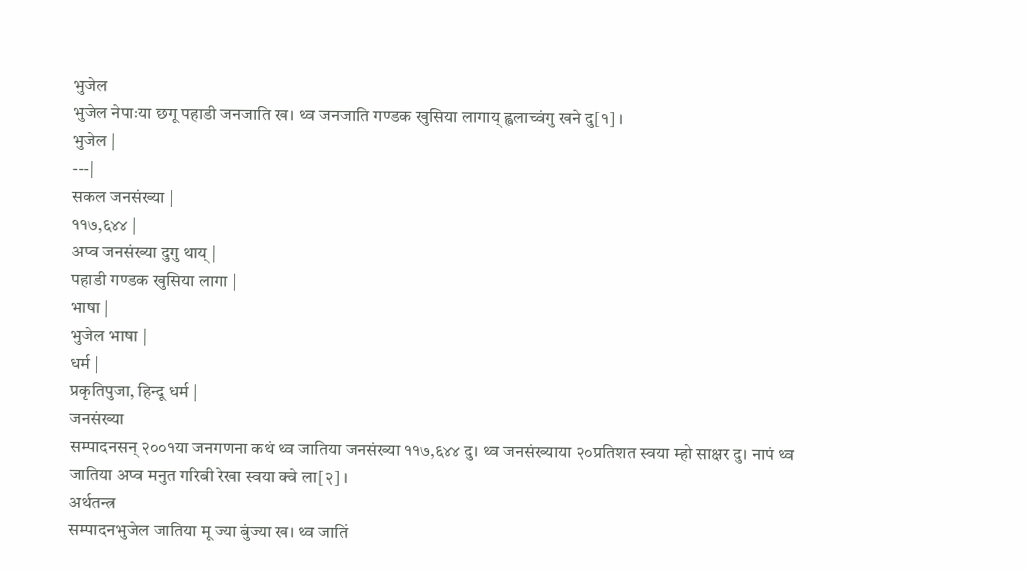भुजेल
भुजेल नेपाःया छगू पहाडी जनजाति ख। थ्व जनजाति गण्डक खुसिया लागाय् ह्वलाच्वंगु खने दु[१] ।
भुजेल |
---|
सकल जनसंख्या |
११७,६४४ |
अप्व जनसंख्या दुगु थाय् |
पहाडी गण्डक खुसिया लागा |
भाषा |
भुजेल भाषा |
धर्म |
प्रकृतिपुजा, हिन्दू धर्म |
जनसंख्या
सम्पादनसन् २००१या जनगणना कथं थ्व जातिया जनसंख्या ११७,६४४ दु। थ्व जनसंख्याया २०प्रतिशत स्वया म्हो साक्षर दु। नापं थ्व जातिया अप्व मनुत गरिबी रेखा स्वया क्वे ला[२] ।
अर्थतन्त्र
सम्पादनभुजेल जातिया मू ज्या बुंज्या ख। थ्व जातिं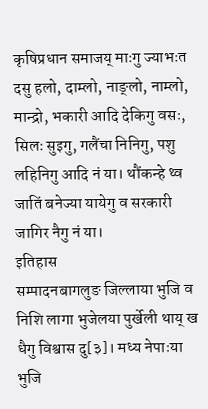कृषिप्रधान समाजय् माःगु ज्याभःत दसु हलो, दाम्लो, नाङ्लो, नाम्लो, मान्द्रो, भकारी आदि देकिगु वसः, सिलः सुइगु, गलैंचा निनिगु, पशु लहिनिगु आदि नं या। थौंकन्हे थ्व जातिं बनेज्या यायेगु व सरकारी जागिर नैगु नं या।
इतिहास
सम्पादनबागलुङ जिल्लाया भुजि व निशि लागा भुजेलया पुर्खेली थाय् ख धैगु विश्वास दु[३]। मध्य नेपाःया भुजि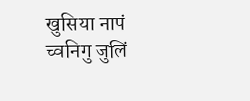खुसिया नापं च्वनिगु जुलिं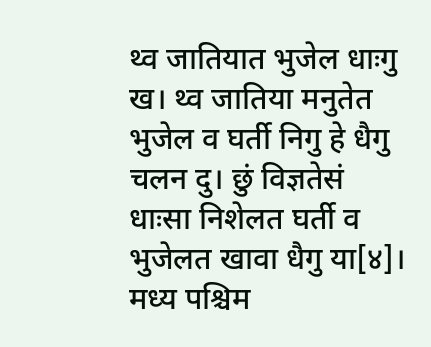थ्व जातियात भुजेल धाःगु ख। थ्व जातिया मनुतेत भुजेल व घर्ती निगु हे धैगु चलन दु। छुं विज्ञतेसं धाःसा निशेलत घर्ती व भुजेलत खावा धैगु या[४]। मध्य पश्चिम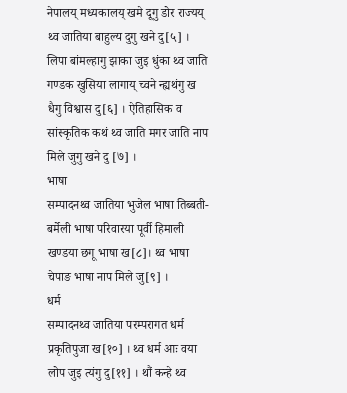नेपालय् मध्यकालय् खमे दूगु डोर राज्यय् थ्व जातिया बाहुल्य दुगु खने दु[५] । लिपा बांमल्हागु झाका जुइ धुंका थ्व जाति गण्डक खुसिया लागाय् च्वने न्ह्यथंगु ख धैगु विश्वास दु[६] । ऐतिहासिक व सांस्कृतिक कथं थ्व जाति मगर जाति नाप मिले जुगु खने दु [७] ।
भाषा
सम्पादनथ्व जातिया भुजेल भाषा तिब्बती-बर्मेली भाषा परिवारया पूर्वी हिमाली खण्डया छगू भाषा ख[८]। थ्व भाषा चेपाङ भाषा नाप मिले जु[९] ।
धर्म
सम्पादनथ्व जातिया परम्परागत धर्म प्रकृतिपुजा ख[१०] । थ्व धर्म आः वया लोप जुइ त्यंगु दु[११] । थौं कन्हे थ्व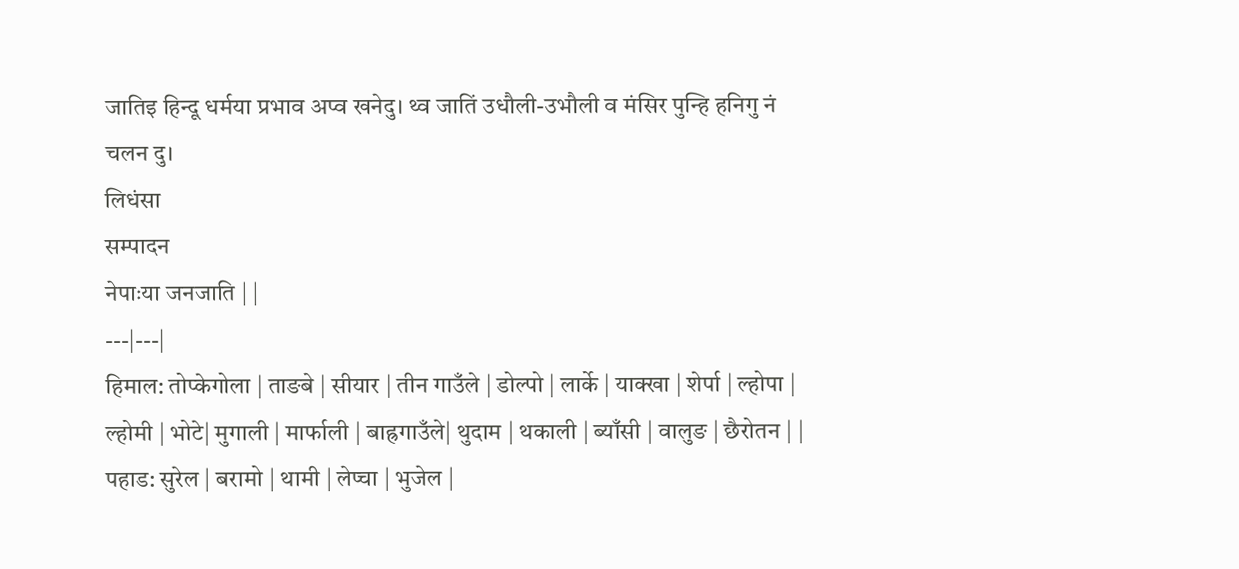जातिइ हिन्दू धर्मया प्रभाव अप्व खनेदु। थ्व जातिं उधौली-उभौली व मंसिर पुन्हि हनिगु नं चलन दु।
लिधंसा
सम्पादन
नेपाःया जनजाति | |
---|---|
हिमाल: तोप्केगोला | ताङबे | सीयार | तीन गाउँले | डोल्पो | लार्के | याक्खा | शेर्पा | ल्होपा | ल्होमी | भोटे| मुगाली | मार्फाली | बाह्रगाउँले| थुदाम | थकाली | ब्याँसी | वालुङ | छैरोतन | |
पहाड: सुरेल | बरामो | थामी | लेप्चा | भुजेल |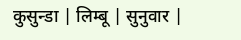कुसुन्डा | लिम्बू | सुनुवार |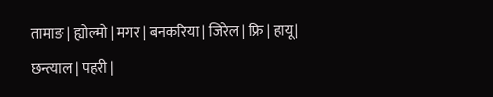तामाङ | ह्योल्मो | मगर | बनकरिया | जिरेल | फ्रि | हायू| छन्त्याल | पहरी |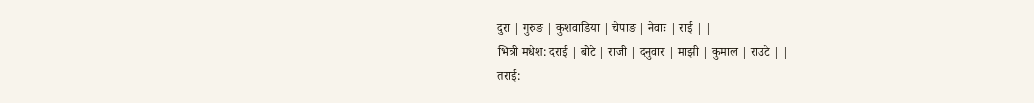दुरा | गुरुङ | कुशवाडिया | चेपाङ | नेवाः | राई | |
भित्री मधेश: दराई | बोटे | राजी | दनुवार | माझी | कुमाल | राउटे | |
तराई: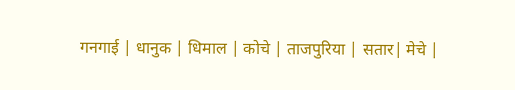गनगाई | धानुक | धिमाल | कोचे | ताजपुरिया | सतार| मेचे |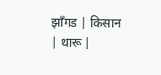झाँगड | किसान | थारू |